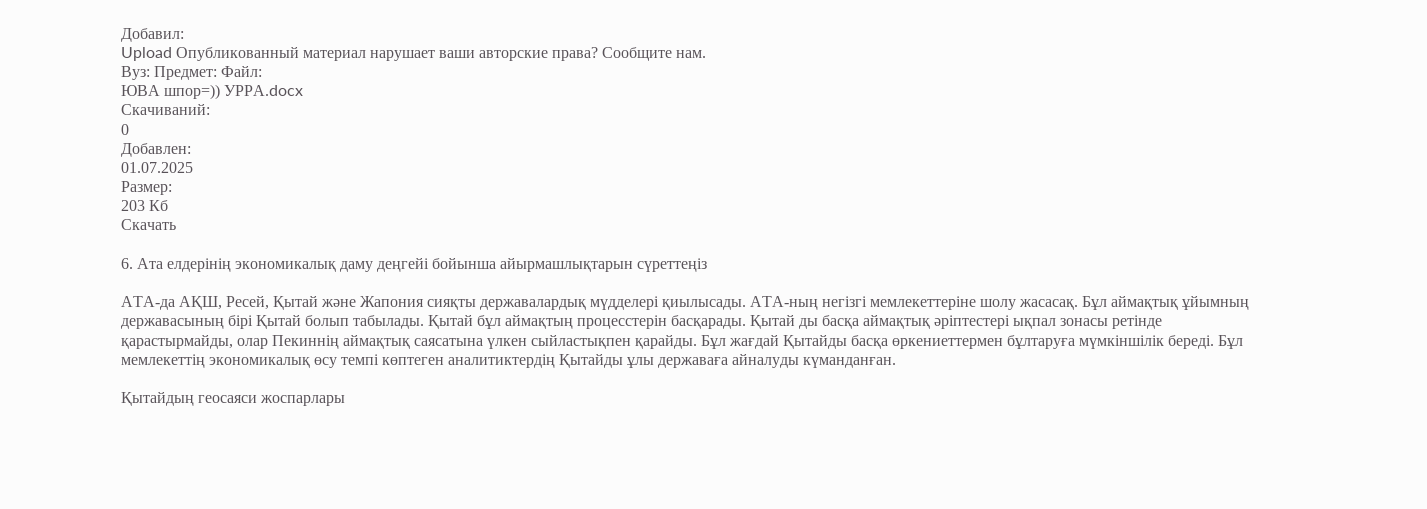Добавил:
Upload Опубликованный материал нарушает ваши авторские права? Сообщите нам.
Вуз: Предмет: Файл:
ЮВА шпор=)) УРРА.docx
Скачиваний:
0
Добавлен:
01.07.2025
Размер:
203 Кб
Скачать

6. Ата елдерінің экономикалық даму деңгейі бойынша айырмашлықтарын сүреттеңіз

АТА-да АҚШ, Ресей, Қытай және Жапония сияқты державалардық мүдделері қиылысады. АТА-ның негізгі мемлекеттеріне шолу жасасақ. Бұл аймақтық ұйымның державасының бірі Қытай болып табылады. Қытай бұл аймақтың процесстерін басқарады. Қытай ды басқа аймақтық әріптестері ықпал зонасы ретінде қарастырмайды, олар Пекиннің аймақтық саясатына үлкен сыйластықпен қарайды. Бұл жағдай Қытайды басқа өркениеттермен бұлтаруға мүмкіншілік береді. Бұл мемлекеттің экономикалық өсу темпі көптеген аналитиктердің Қытайды ұлы державаға айналуды күманданған.

Қытайдың геосаяси жоспарлары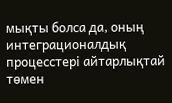мықты болса да, оның интеграционалдық процесстері айтарлықтай төмен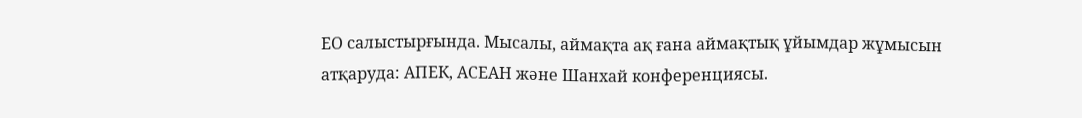ЕО салыстырғында. Мысалы, аймақта ақ ғана аймақтық ұйымдар жұмысын атқаруда: АПЕК, АСЕАН және Шанхай конференциясы.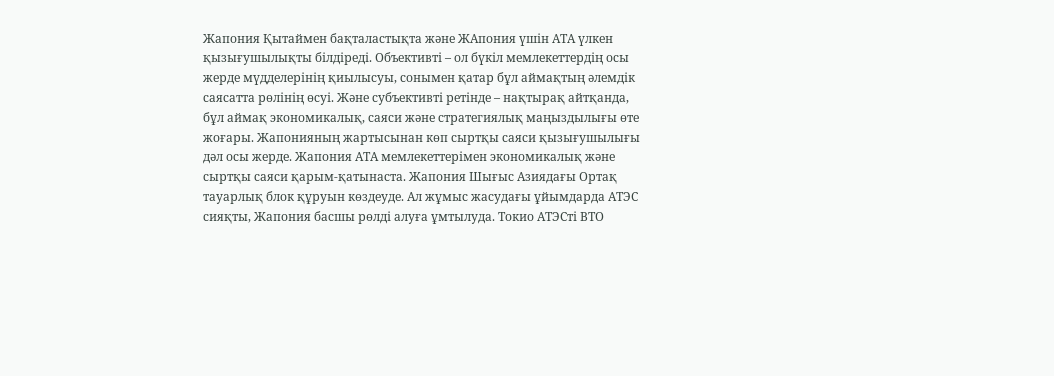Жапония Қытаймен бақталастықта және ЖАпония үшін АТА үлкен қызығушылықты білдіреді. Объективті – ол бүкіл мемлекеттердің осы жерде мүдделерінің қиылысуы, сонымен қатар бұл аймақтың әлемдік саясатта рөлінің өсуі. Және субъективті ретінде – нақтырақ айтқанда, бұл аймақ экономикалық, саяси және стратегиялық маңыздылығы өте жоғары. Жапонияның жартысынан көп сыртқы саяси қызығушылығы дәл осы жерде. Жапония АТА мемлекеттерімен экономикалық және сыртқы саяси қарым-қатынаста. Жапония Шығыс Азиядағы Ортақ тауарлық блок құруын көздеуде. Ал жұмыс жасудағы ұйымдарда АТЭС сияқты, Жапония басшы рөлді алуға ұмтылуда. Токио АТЭСті ВТО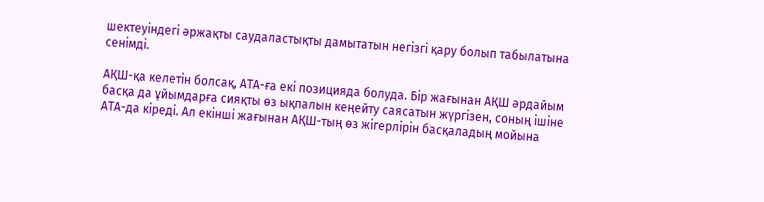шектеуіндегі әржақты саудаластықты дамытатын негізгі қару болып табылатына сенімді.

АҚШ-қа келетін болсақ, АТА-ға екі позицияда болуда. Бір жағынан АҚШ әрдайым басқа да ұйымдарға сияқты өз ықпалын кеңейту саясатын жүргізен, соның ішіне АТА-да кіреді. Ал екінші жағынан АҚШ-тың өз жігерлірін басқаладың мойына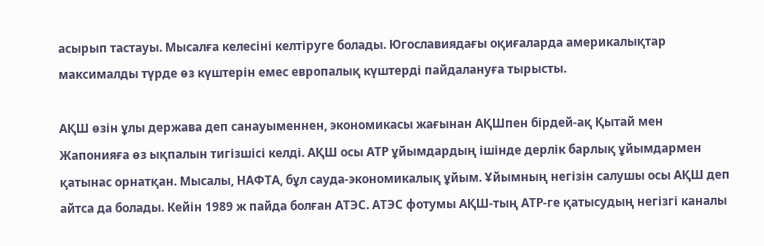асырып тастауы. Мысалға келесіні келтіруге болады. Югославиядағы оқиғаларда америкалықтар максималды түрде өз күштерін емес европалық күштерді пайдалануға тырысты.

АҚШ өзін ұлы держава деп санауыменнен, экономикасы жағынан АҚШпен бірдей-ақ Қытай мен Жапонияға өз ықпалын тигізшісі келді. АҚШ осы АТР ұйымдардың ішінде дерлік барлық ұйымдармен қатынас орнатқан. Мысалы, НАФТА, бұл сауда-экономикалық ұйым. Ұйымның негізін салушы осы АҚШ деп айтса да болады. Кейін 1989 ж пайда болған АТЭС. АТЭС фотумы АҚШ-тың АТР-ге қатысудың негізгі каналы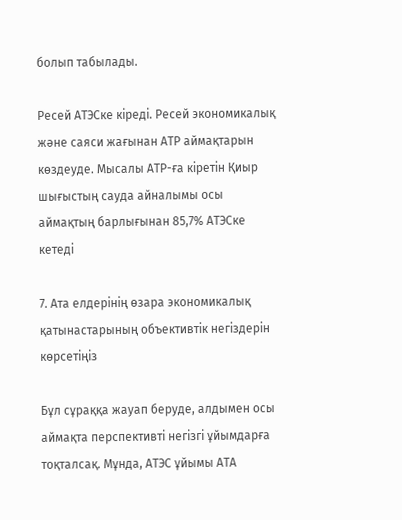болып табылады.

Ресей АТЭСке кіреді. Ресей экономикалық және саяси жағынан АТР аймақтарын көздеуде. Мысалы АТР-ға кіретін Қиыр шығыстың сауда айналымы осы аймақтың барлығынан 85,7% АТЭСке кетеді

7. Ата елдерінің өзара экономикалық қатынастарының объективтік негіздерін көрсетіңіз

Бұл сұраққа жауап беруде, алдымен осы аймақта перспективті негізгі ұйымдарға тоқталсақ. Мұнда, АТЭС ұйымы АТА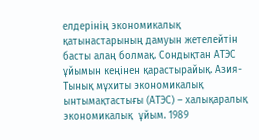елдерінің экономикалық қатынастарының дамуын жетелейтін басты алаң болмақ. Сондықтан АТЭС ұйымын кеңінен қарастырайық. Азия-Тынық мұхиты экономикалық ынтымақтастығы (АТЭС) – халықаралық экономикалық  ұйым. 1989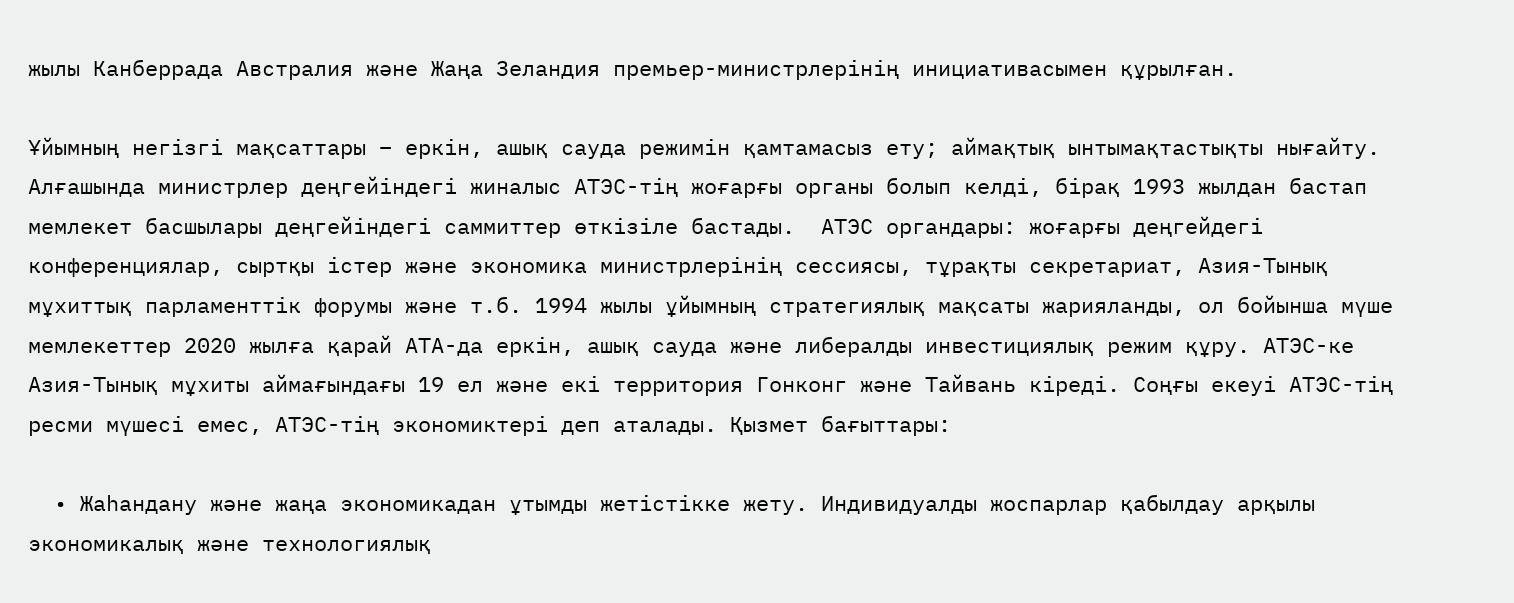жылы Канберрада Австралия және Жаңа Зеландия премьер-министрлерінің инициативасымен құрылған.

Ұйымның негізгі мақсаттары – еркін, ашық сауда режимін қамтамасыз ету; аймақтық ынтымақтастықты нығайту. Алғашында министрлер деңгейіндегі жиналыс АТЭС-тің жоғарғы органы болып келді, бірақ 1993 жылдан бастап мемлекет басшылары деңгейіндегі саммиттер өткізіле бастады.  АТЭС органдары: жоғарғы деңгейдегі конференциялар, сыртқы істер және экономика министрлерінің сессиясы, тұрақты секретариат, Азия-Тынық мұхиттық парламенттік форумы және т.б. 1994 жылы ұйымның стратегиялық мақсаты жарияланды, ол бойынша мүше мемлекеттер 2020 жылға қарай АТА-да еркін, ашық сауда және либералды инвестициялық режим құру. АТЭС-ке Азия-Тынық мұхиты аймағындағы 19 ел және екі территория Гонконг және Тайвань кіреді. Соңғы екеуі АТЭС-тің ресми мүшесі емес, АТЭС-тің экономиктері деп аталады. Қызмет бағыттары:

  • Жаһандану және жаңа экономикадан ұтымды жетістікке жету. Индивидуалды жоспарлар қабылдау арқылы экономикалық және технологиялық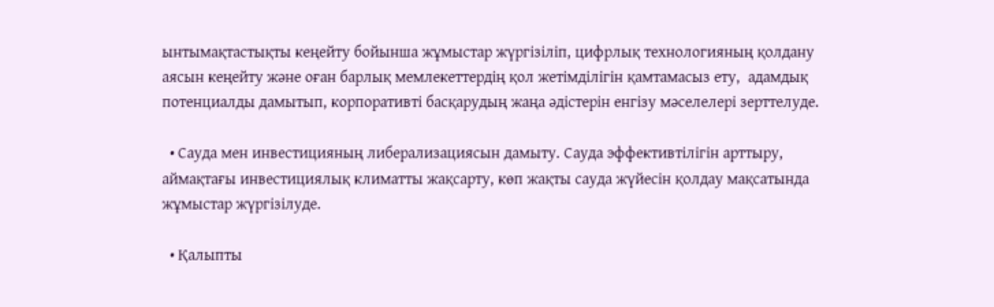ынтымақтастықты кеңейту бойынша жұмыстар жүргізіліп, цифрлық технологияның қолдану аясын кеңейту және оған барлық мемлекеттердің қол жетімділігін қамтамасыз ету,  адамдық потенциалды дамытып, корпоративті басқарудың жаңа әдістерін енгізу мәселелері зерттелуде.

  • Сауда мен инвестицияның либерализациясын дамыту. Сауда эффективтілігін арттыру, аймақтағы инвестициялық климатты жақсарту, көп жақты сауда жүйесін қолдау мақсатында жұмыстар жүргізілуде.

  • Қалыпты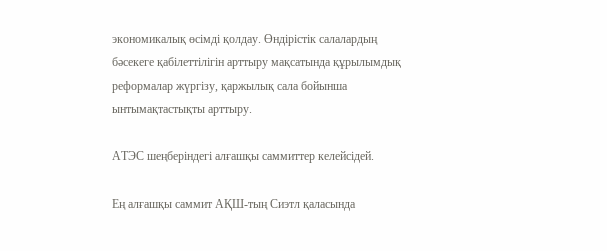экономикалық өсімді қолдау. Өндірістік салалардың бәсекеге қабілеттілігін арттыру мақсатында құрылымдық реформалар жүргізу, қаржылық сала бойынша ынтымақтастықты арттыру.

АТЭС шеңберіндегі алғашқы саммиттер келейсідей.

Ең алғашқы саммит АҚШ-тың Сиэтл қаласында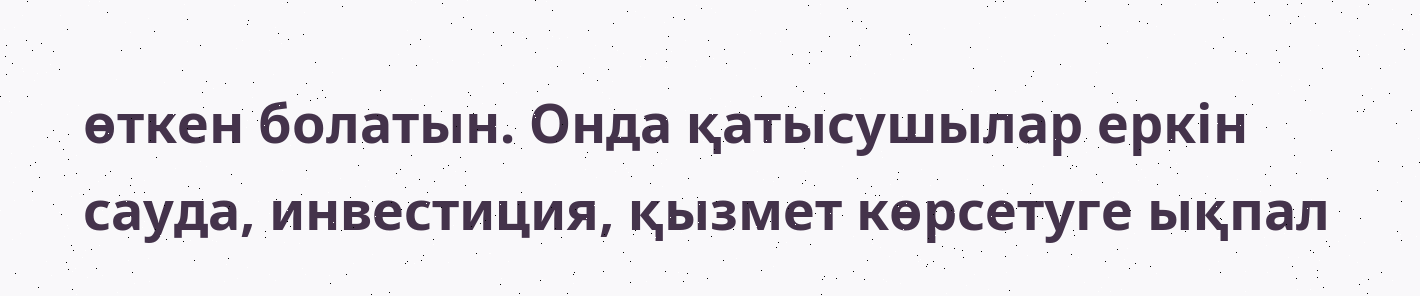өткен болатын. Онда қатысушылар еркін сауда, инвестиция, қызмет көрсетуге ықпал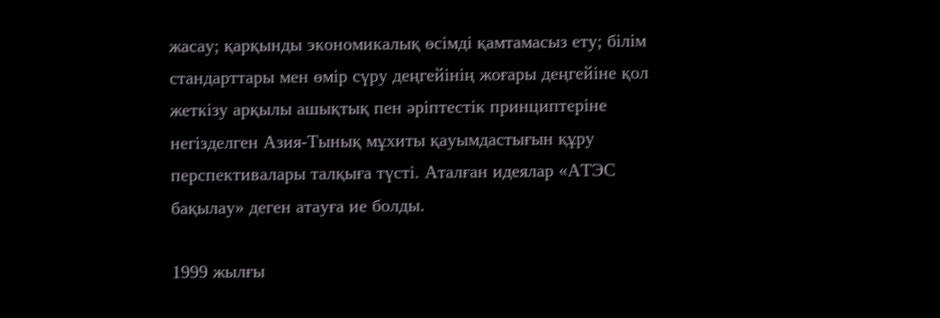жасау; қарқынды экономикалық өсімді қамтамасыз ету; білім стандарттары мен өмір сүру деңгейінің жоғары деңгейіне қол жеткізу арқылы ашықтық пен әріптестік принциптеріне негізделген Азия-Тынық мұхиты қауымдастығын құру перспективалары талқыға түсті. Аталған идеялар «АТЭС бақылау» деген атауға ие болды.

1999 жылғы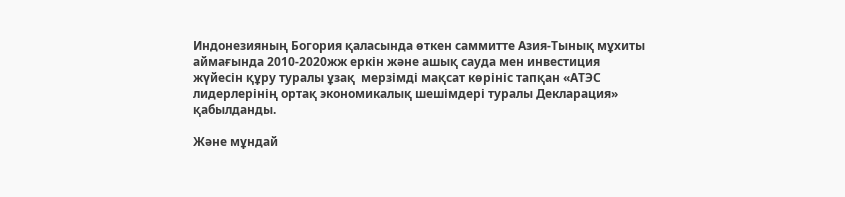Индонезияның Богория қаласында өткен саммитте Азия-Тынық мұхиты аймағында 2010-2020жж еркін және ашық сауда мен инвестиция жүйесін құру туралы ұзақ  мерзімді мақсат көрініс тапқан «АТЭС лидерлерінің ортақ экономикалық шешімдері туралы Декларация» қабылданды.

Және мұндай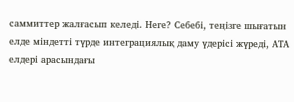саммиттер жалғасып келеді. Неге? Себебі, теңізге шығатын елде міндетті түрде интеграциялық даму үдерісі жүреді, АТА елдері арасындағы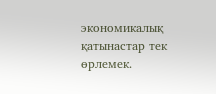экономикалық қатынастар тек өрлемек.